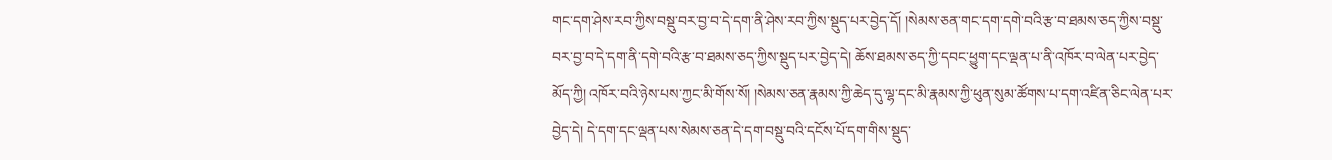གང་དག་ཤེས་རབ་ཀྱིས་བསྡུ་བར་བྱ་བ་དེ་དག་ནི་ཤེས་རབ་ཀྱིས་སྡུད་པར་བྱེད་དོ། །སེམས་ཅན་གང་དག་དགེ་བའི་རྩ་བ་ཐམས་ཅད་ཀྱིས་བསྡུ་བར་བྱ་བ་དེ་དག་ནི་དགེ་བའི་རྩ་བ་ཐམས་ཅད་ཀྱིས་སྡུད་པར་བྱེད་དེ། ཆོས་ཐམས་ཅད་ཀྱི་དབང་ཕྱུག་དང་ལྡན་པ་ནི་འཁོར་བ་ལེན་པར་བྱེད་མོད་ཀྱི། འཁོར་བའི་ཉེས་པས་ཀྱང་མི་གོས་སོ། །སེམས་ཅན་རྣམས་ཀྱི་ཆེད་དུ་ལྷ་དང་མི་རྣམས་ཀྱི་ཕུན་སུམ་ཚོགས་པ་དག་འཛིན་ཅིང་ལེན་པར་བྱེད་དེ། དེ་དག་དང་ལྡན་པས་སེམས་ཅན་དེ་དག་བསྡུ་བའི་དངོས་པོ་དག་གིས་སྡུད་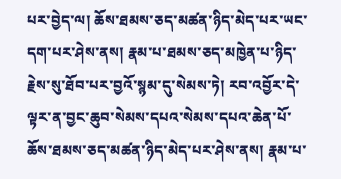པར་བྱེད་ལ། ཆོས་ཐམས་ཅད་མཚན་ཉིད་མེད་པར་ཡང་དག་པར་ཤེས་ནས། རྣམ་པ་ཐམས་ཅད་མཁྱེན་པ་ཉིད་རྗེས་སུ་ཐོབ་པར་བྱའོ་སྙམ་དུ་སེམས་ཏེ། རབ་འབྱོར་དེ་ལྟར་ན་བྱང་ཆུབ་སེམས་དཔའ་སེམས་དཔའ་ཆེན་པོ་ཆོས་ཐམས་ཅད་མཚན་ཉིད་མེད་པར་ཤེས་ནས། རྣམ་པ་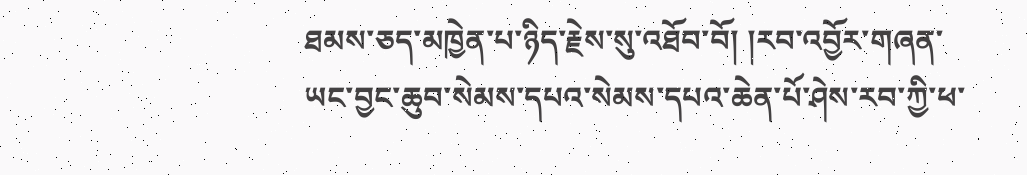ཐམས་ཅད་མཁྱེན་པ་ཉིད་རྗེས་སུ་འཐོབ་བོ། །རབ་འབྱོར་གཞན་ཡང་བྱང་ཆུབ་སེམས་དཔའ་སེམས་དཔའ་ཆེན་པོ་ཤེས་རབ་ཀྱི་ཕ་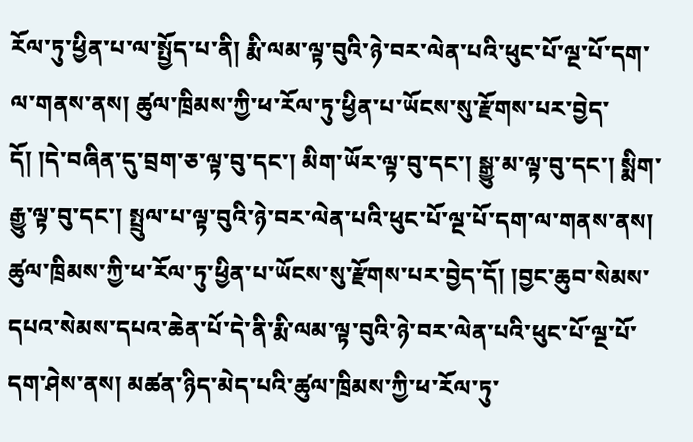རོལ་ཏུ་ཕྱིན་པ་ལ་སྤྱོད་པ་ནི། རྨི་ལམ་ལྟ་བུའི་ཉེ་བར་ལེན་པའི་ཕུང་པོ་ལྔ་པོ་དག་ལ་གནས་ནས། ཚུལ་ཁྲིམས་ཀྱི་ཕ་རོལ་ཏུ་ཕྱིན་པ་ཡོངས་སུ་རྫོགས་པར་བྱེད་དོ། །དེ་བཞིན་དུ་བྲག་ཅ་ལྟ་བུ་དང་། མིག་ཡོར་ལྟ་བུ་དང་། སྒྱུ་མ་ལྟ་བུ་དང་། སྨིག་རྒྱུ་ལྟ་བུ་དང་། སྤྲུལ་པ་ལྟ་བུའི་ཉེ་བར་ལེན་པའི་ཕུང་པོ་ལྔ་པོ་དག་ལ་གནས་ནས། ཚུལ་ཁྲིམས་ཀྱི་ཕ་རོལ་ཏུ་ཕྱིན་པ་ཡོངས་སུ་རྫོགས་པར་བྱེད་དོ། །བྱང་ཆུབ་སེམས་དཔའ་སེམས་དཔའ་ཆེན་པོ་དེ་ནི་རྨི་ལམ་ལྟ་བུའི་ཉེ་བར་ལེན་པའི་ཕུང་པོ་ལྔ་པོ་དག་ཤེས་ནས། མཚན་ཉིད་མེད་པའི་ཚུལ་ཁྲིམས་ཀྱི་ཕ་རོལ་ཏུ་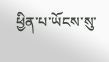ཕྱིན་པ་ཡོངས་སུ་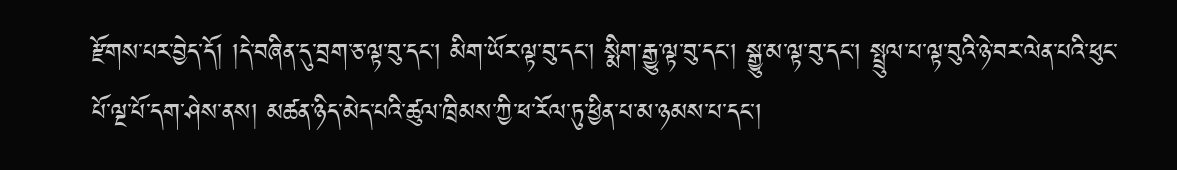རྫོགས་པར་བྱེད་དོ། །དེ་བཞིན་དུ་བྲག་ཅ་ལྟ་བུ་དང་། མིག་ཡོར་ལྟ་བུ་དང་། སྨིག་རྒྱུ་ལྟ་བུ་དང་། སྒྱུ་མ་ལྟ་བུ་དང་། སྤྲུལ་པ་ལྟ་བུའི་ཉེ་བར་ལེན་པའི་ཕུང་པོ་ལྔ་པོ་དག་ཤེས་ནས། མཚན་ཉིད་མེད་པའི་ཚུལ་ཁྲིམས་ཀྱི་ཕ་རོལ་ཏུ་ཕྱིན་པ་མ་ཉམས་པ་དང་།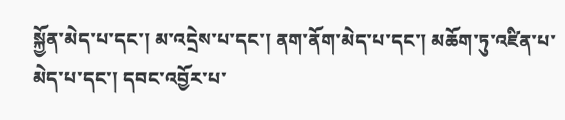སྐྱོན་མེད་པ་དང་། མ་འདྲེས་པ་དང་། ནག་ནོག་མེད་པ་དང་། མཆོག་ཏུ་འཛིན་པ་མེད་པ་དང་། དབང་འབྱོར་པ་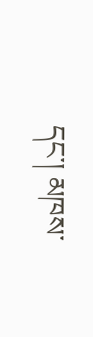དང་། མཁས་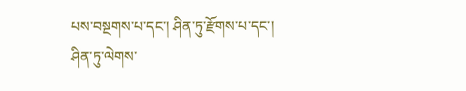པས་བསྔགས་པ་དང་། ཤིན་ཏུ་རྫོགས་པ་དང་། ཤིན་ཏུ་ལེགས་